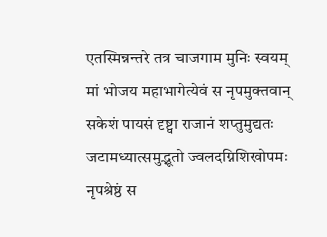एतस्मिन्नन्तरे तत्र चाजगाम मुनिः स्वयम्
मां भोजय महाभागेत्येवं स नृपमुक्तवान्
सकेशं पायसं दृष्ट्वा राजानं शप्तुमुद्यतः
जटामध्यात्समुद्भूतो ज्वलदग्निशिखोपमः
नृपश्रेष्ठं स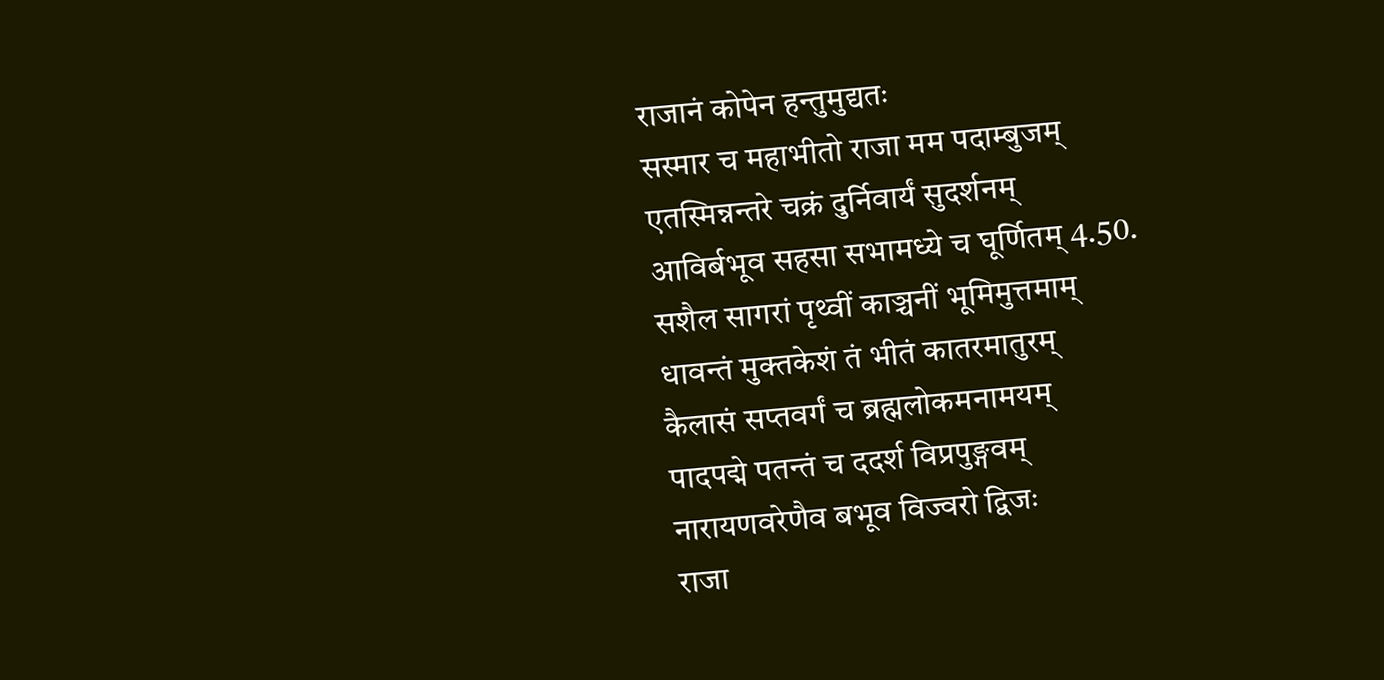राजानं कोपेन हन्तुमुद्यतः
सस्मार च महाभीतो राजा मम पदाम्बुजम्
एतस्मिन्नन्तरे चक्रं दुर्निवार्यं सुदर्शनम्
आविर्बभूव सहसा सभामध्ये च घूर्णितम् 4.50.
सशैल सागरां पृथ्वीं काञ्चनीं भूमिमुत्तमाम्
धावन्तं मुक्तकेशं तं भीतं कातरमातुरम्
कैलासं सप्तवर्गं च ब्रह्मलोकमनामयम्
पादपद्मे पतन्तं च ददर्श विप्रपुङ्गवम्
नारायणवरेणैव बभूव विज्वरो द्विजः
राजा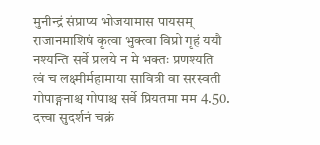मुनीन्द्रं संप्राप्य भोजयामास पायसम्
राजानमाशिषं कृत्वा भुक्त्वा विप्रो गृहं ययौ
नश्यन्ति सर्वे प्रलये न मे भक्तः प्रणश्यति
त्वं च लक्ष्मीर्महामाया सावित्री वा सरस्वती
गोपाङ्गनाश्च गोपाश्च सर्वे प्रियतमा मम 4.50.
दत्त्वा सुदर्शनं चक्रं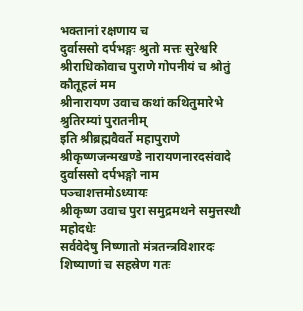भक्तानां रक्षणाय च
दुर्वाससो दर्पभङ्गः श्रुतो मत्तः सुरेश्वरि
श्रीराधिकोवाच पुराणे गोपनीयं च श्रोतुं कौतूहलं मम
श्रीनारायण उवाच कथां कथितुमारेभे श्रुतिरम्यां पुरातनीम्
इति श्रीब्रह्मवैवर्ते महापुराणे श्रीकृष्णजन्मखण्डे नारायणनारदसंवादे दुर्वाससो दर्पभङ्गो नाम पञ्चाशत्तमोऽध्यायः
श्रीकृष्ण उवाच पुरा समुद्रमथने समुत्तस्थौ महोदधेः
सर्ववेदेषु निष्णातो मंत्रतन्त्रविशारदः
शिष्याणां च सहस्रेण गतः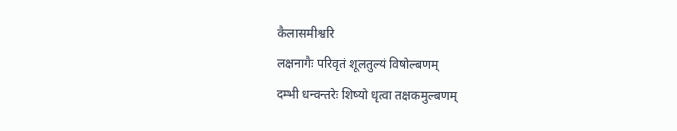कैलासमीश्वरि
लक्षनागैः परिवृतं शूलतुल्यं विषोल्बणम्
दम्भी धन्वन्तरेः शिष्यो धृत्वा तक्षकमुल्बणम्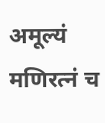अमूल्यं मणिरत्नं च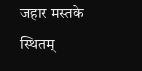जहार मस्तके स्थितम्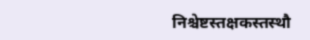निश्चेष्टस्तक्षकस्तस्थौ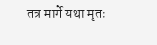तत्र मार्गे यथा मृतः